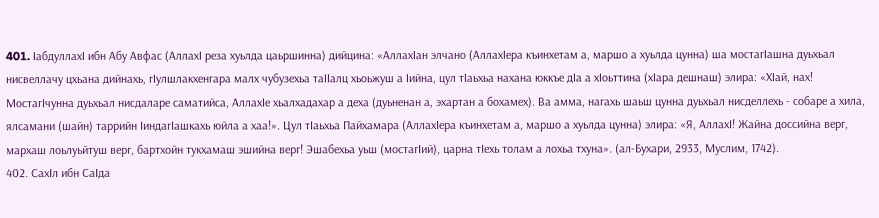401. IабдуллахI ибн Абу Авфас (АллахI реза хуьлда цаьршинна) дийцина: «АллахIан элчано (АллахIера къинхетам а, маршо а хуьлда цунна) ша мостагIашна дуьхьал нисвеллачу цхьана дийнахь, гIулшлакхенгара малх чубузехьа таIIалц хьоьжуш а Iийна, цул тIаьхьа нахана юккъе дIа а хIоьттина (хIара дешнаш) элира: «ХIай, нах! МостагIчунна дуьхьал нисдаларе саматийса, АллахIе хьалхадахар а деха (дуьненан а, эхартан а бохамех). Ва амма, нагахь шаьш цунна дуьхьал нисделлехь - собаре а хила, ялсамани (шайн) таррийн IиндагIашкахь юйла а хаа!». Цул тIаьхьа Пайхамара (АллахIера къинхетам а, маршо а хуьлда цунна) элира: «Я, АллахI! Жайна доссийна верг, мархаш лоьлуьйтуш верг, бартхойн тукхамаш эшийна верг! Эшабехьа уьш (мостагIий), царна тIехь толам а лохьа тхуна». (ал-Бухари, 2933, Муслим, 1742).
402. СахIл ибн СаIда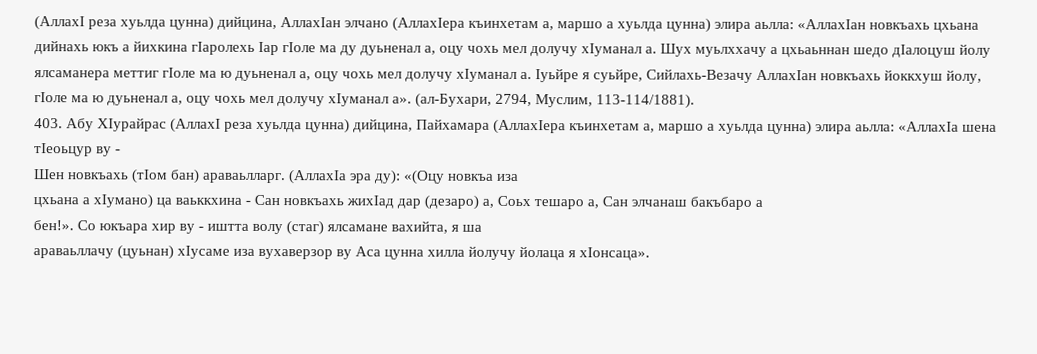(АллахI реза хуьлда цунна) дийцина, АллахIан элчано (АллахIера къинхетам а, маршо а хуьлда цунна) элира аьлла: «АллахIан новкъахь цхьана дийнахь юкъ а йихкина гIаролехь Iар гIоле ма ду дуьненал а, оцу чохь мел долучу хIуманал а. Шух муьлххачу а цхьаьннан шедо дIалоцуш йолу ялсаманера меттиг гIоле ма ю дуьненал а, оцу чохь мел долучу хIуманал а. Iуьйре я суьйре, Сийлахь-Везачу АллахIан новкъахь йоккхуш йолу, гIоле ма ю дуьненал а, оцу чохь мел долучу хIуманал а». (ал-Бухари, 2794, Муслим, 113-114/1881).
403. Абу ХIурайрас (АллахI реза хуьлда цунна) дийцина, Пайхамара (АллахIера къинхетам а, маршо а хуьлда цунна) элира аьлла: «АллахIа шена тIеоьцур ву -
Шен новкъахь (тIом бан) араваьлларг. (АллахIа эра ду): «(Оцу новкъа иза
цхьана а хIумано) ца ваьккхина - Сан новкъахь жихIад дар (дезаро) а, Соьх тешаро а, Сан элчанаш бакъбаро а
бен!». Со юкъара хир ву - иштта волу (стаг) ялсамане вахийта, я ша
араваьллачу (цуьнан) хIусаме иза вухаверзор ву Аса цунна хилла йолучу йолаца я хIонсаца».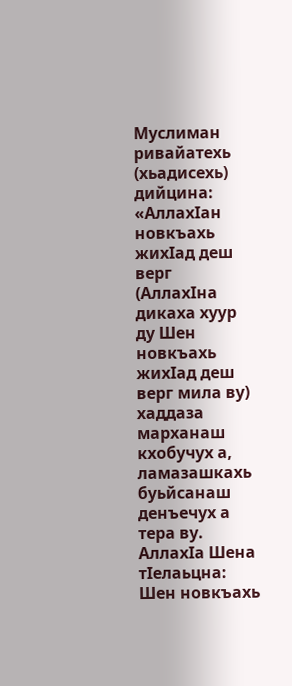Муслиман ривайатехь (хьадисехь) дийцина: «АллахIан новкъахь жихIад деш верг (АллахIна дикаха хуур ду Шен новкъахь жихIад деш верг мила ву) хаддаза марханаш кхобучух а, ламазашкахь буьйсанаш денъечух а тера ву. АллахIа Шена тIелаьцна: Шен новкъахь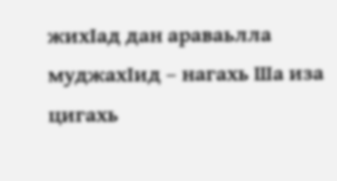жихIад дан араваьлла муджахIид – нагахь Ша иза цигахь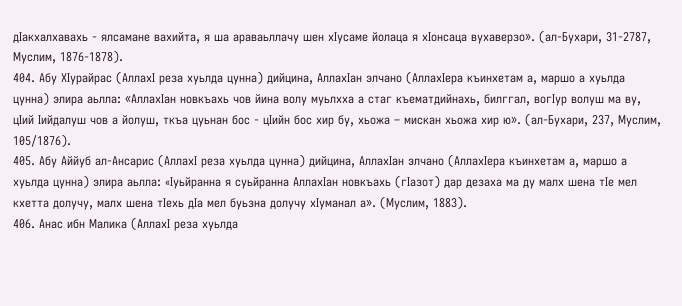дIакхалхавахь - ялсамане вахийта, я ша араваьллачу шен хIусаме йолаца я хIонсаца вухаверзо». (ал-Бухари, 31-2787, Муслим, 1876-1878).
404. Абу ХIурайрас (АллахI реза хуьлда цунна) дийцина, АллахIан элчано (АллахIера къинхетам а, маршо а хуьлда цунна) элира аьлла: «АллахIан новкъахь чов йина волу муьлхха а стаг къематдийнахь, билггал, вогIур волуш ма ву, цIий Iийдалуш чов а йолуш, ткъа цуьнан бос - цIийн бос хир бу, хьожа – мискан хьожа хир ю». (ал-Бухари, 237, Муслим, 105/1876).
405. Абу Аййуб ал-Ансарис (АллахI реза хуьлда цунна) дийцина, АллахIан элчано (АллахIера къинхетам а, маршо а хуьлда цунна) элира аьлла: «Iуьйранна я суьйранна АллахIан новкъахь (гIазот) дар дезаха ма ду малх шена тIе мел кхетта долучу, малх шена тIехь дIа мел буьзна долучу хIуманал а». (Муслим, 1883).
406. Анас ибн Малика (АллахI реза хуьлда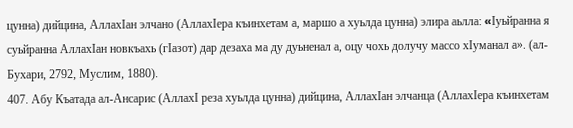цунна) дийцина, АллахIан элчано (АллахIера къинхетам а, маршо а хуьлда цунна) элира аьлла: «Iуьйранна я суьйранна АллахIан новкъахь (гIазот) дар дезаха ма ду дуьненал а, оцу чохь долучу массо хIуманал а». (ал-Бухари, 2792, Муслим, 1880).
407. Абу Къатада ал-Ансарис (АллахI реза хуьлда цунна) дийцина, АллахIан элчанца (АллахIера къинхетам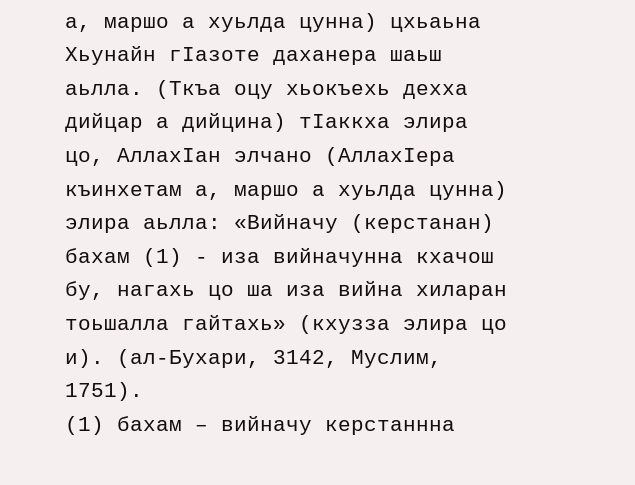а, маршо а хуьлда цунна) цхьаьна Хьунайн гIазоте даханера шаьш аьлла. (Ткъа оцу хьокъехь дехха дийцар а дийцина) тIаккха элира цо, АллахIан элчано (АллахIера къинхетам а, маршо а хуьлда цунна) элира аьлла: «Вийначу (керстанан) бахам (1) - иза вийначунна кхачош бу, нагахь цо ша иза вийна хиларан тоьшалла гайтахь» (кхузза элира цо и). (ал-Бухари, 3142, Муслим, 1751).
(1) бахам – вийначу керстаннна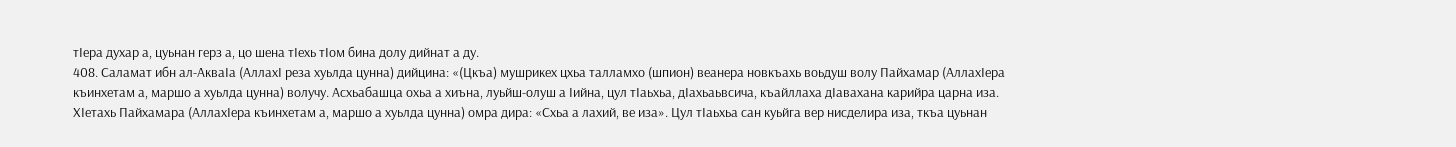тIера духар а, цуьнан герз а, цо шена тIехь тIом бина долу дийнат а ду.
408. Саламат ибн ал-АкваIа (АллахI реза хуьлда цунна) дийцина: «(Цкъа) мушрикех цхьа талламхо (шпион) веанера новкъахь воьдуш волу Пайхамар (АллахIера къинхетам а, маршо а хуьлда цунна) волучу. Асхьабашца охьа а хиъна, луьйш-олуш а Iийна, цул тIаьхьа, дIахьаьвсича, къайллаха дIавахана карийра царна иза. ХIетахь Пайхамара (АллахIера къинхетам а, маршо а хуьлда цунна) омра дира: «Схьа а лахий, ве иза». Цул тIаьхьа сан куьйга вер нисделира иза, ткъа цуьнан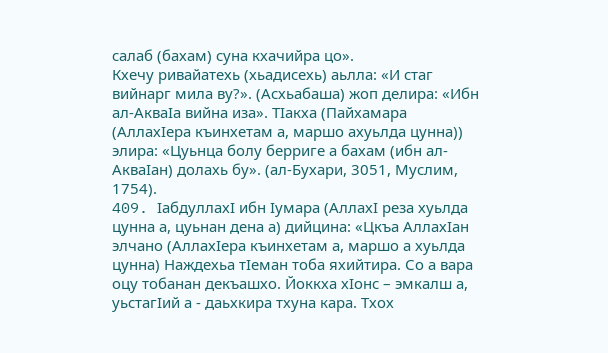салаб (бахам) суна кхачийра цо».
Кхечу ривайатехь (хьадисехь) аьлла: «И стаг вийнарг мила ву?». (Асхьабаша) жоп делира: «Ибн ал-АкваIа вийна иза». ТIакха (Пайхамара (АллахIера къинхетам а, маршо ахуьлда цунна)) элира: «Цуьнца болу берриге а бахам (ибн ал-АкваIан) долахь бу». (ал-Бухари, 3051, Муслим, 1754).
409. IабдуллахI ибн Iумара (АллахI реза хуьлда цунна а, цуьнан дена а) дийцина: «Цкъа АллахIан элчано (АллахIера къинхетам а, маршо а хуьлда цунна) Наждехьа тIеман тоба яхийтира. Со а вара оцу тобанан декъашхо. Йоккха хIонс – эмкалш а, уьстагIий а - даьхкира тхуна кара. Тхох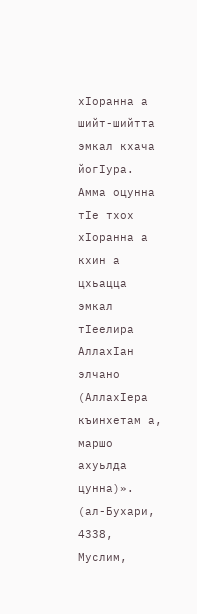хIоранна а шийт-шийтта эмкал кхача йогIура. Амма оцунна тIе тхох хIоранна а кхин а цхьацца эмкал тIеелира АллахIан элчано (АллахIера къинхетам а, маршо ахуьлда цунна)». (ал-Бухари, 4338, Муслим,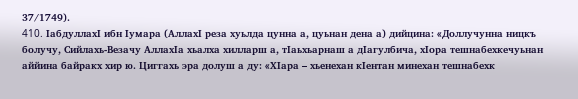37/1749).
410. IабдуллахI ибн Iумара (АллахI реза хуьлда цунна а, цуьнан дена а) дийцина: «Доллучунна ницкъ болучу, Сийлахь-Везачу АллахIа хьалха хилларш а, тIаьхьарнаш а дIагулбича, хIора тешнабехкечуьнан аййина байракх хир ю. Циггахь эра долуш а ду: «ХIара – хьенехан кIентан минехан тешнабехк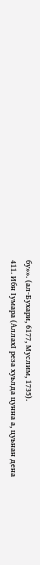бу»». (ал-Бухари, 6177, Муслим, 1735).
411. Ибн Iумара (АллахI реза хуьлда цунна а, цуьнан дена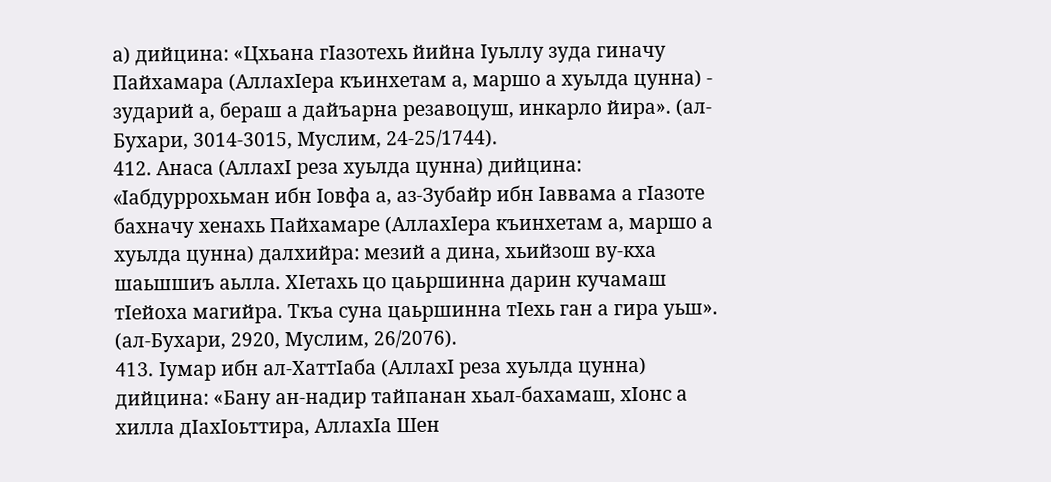а) дийцина: «Цхьана гIазотехь йийна Iуьллу зуда гиначу Пайхамара (АллахIера къинхетам а, маршо а хуьлда цунна) - зударий а, бераш а дайъарна резавоцуш, инкарло йира». (ал-Бухари, 3014-3015, Муслим, 24-25/1744).
412. Анаса (АллахI реза хуьлда цунна) дийцина: «Iабдуррохьман ибн Iовфа а, аз-Зубайр ибн Iаввама а гIазоте бахначу хенахь Пайхамаре (АллахIера къинхетам а, маршо а хуьлда цунна) далхийра: мезий а дина, хьийзош ву-кха шаьшшиъ аьлла. ХIетахь цо цаьршинна дарин кучамаш тIейоха магийра. Ткъа суна цаьршинна тIехь ган а гира уьш». (ал-Бухари, 2920, Муслим, 26/2076).
413. Iумар ибн ал-ХаттIаба (АллахI реза хуьлда цунна) дийцина: «Бану ан-надир тайпанан хьал-бахамаш, хIонс а хилла дIахIоьттира, АллахIа Шен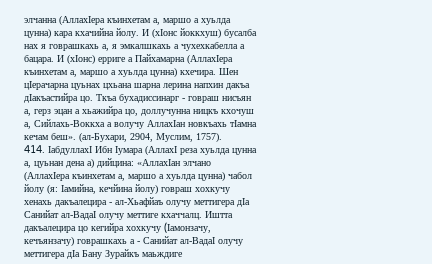элчанна (АллахIера къинхетам а, маршо а хуьлда цунна) кара кхачийна йолу. И (хIонс йоккхуш) бусалба нах я говрашкахь а, я эмкалшкахь а чухехкабелла а бацара. И (хIонс) ерриге а Пайхамарна (АллахIера къинхетам а, маршо а хуьлда цунна) кхечира. Шен цIерачарна цуьнах цхьана шарна лерина напхин дакъа дIакъастийра цо. Ткъа бухадиссинарг - говраш нисъян а, герз эцан а хьажийра цо, доллучунна ницкъ кхочуш а, Сийлахь-Воккха а волучу АллахIан новкъахь тIамна кечам беш». (ал-Бухари, 2904, Муслим, 1757).
414. IабдуллахI Ибн Iумара (АллахI реза хуьлда цунна а, цуьнан дена а) дийцина: «АллахIан элчано (АллахIера къинхетам а, маршо а хуьлда цунна) чабол йолу (я: Iамийна, кечйина йолу) говраш хохкучу хенахь дакъалецира - ал-Хьафйаъ олучу меттигера дIа Санийат ал-ВадаI олучу меттиге кхаччалц. Иштта дакъалецира цо кегийра хохкучу (Iамонзачу, кечъянзачу) говрашкахь а - Санийат ал-ВадаI олучу меттигера дIа Бану Зурайкъ маьждиге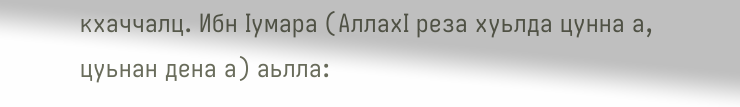кхаччалц. Ибн Iумара (АллахI реза хуьлда цунна а, цуьнан дена а) аьлла: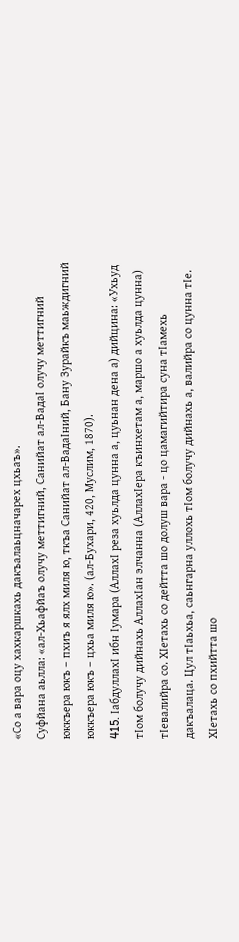«Со а вара оцу хахкаршкахь дакъалаьцначарех цхьаъ».
Суфйана аьлла: «ал-Хьафйаъ олучу меттигний, Санийат ал-ВадаI олучу меттигний юккъера юкъ – пхиъ я ялх миля ю, ткъа Санийат ал-ВадаIний, Бану Зурайкъ маьждигний юккъера юкъ – цхьа миля ю». (ал-Бухари, 420, Муслим, 1870).
415. IабдуллахI ибн Iумара (АллахI реза хуьлда цунна а, цуьнан дена а) дийцина: «Ухьуд тIом болучу дийнахь АллахIан элчанна (АллахIера къинхетам а, маршо а хуьлда цунна) тIевалийра со. ХIетахь со дейтта шо долуш вара - цо цамагийтира суна тIамехь дакъалаца. Цул тIаьхьа, саьнгарна уллохь тIом болучу дийнахь а, валийра со цунна тIе. ХIетахь со пхийтта шо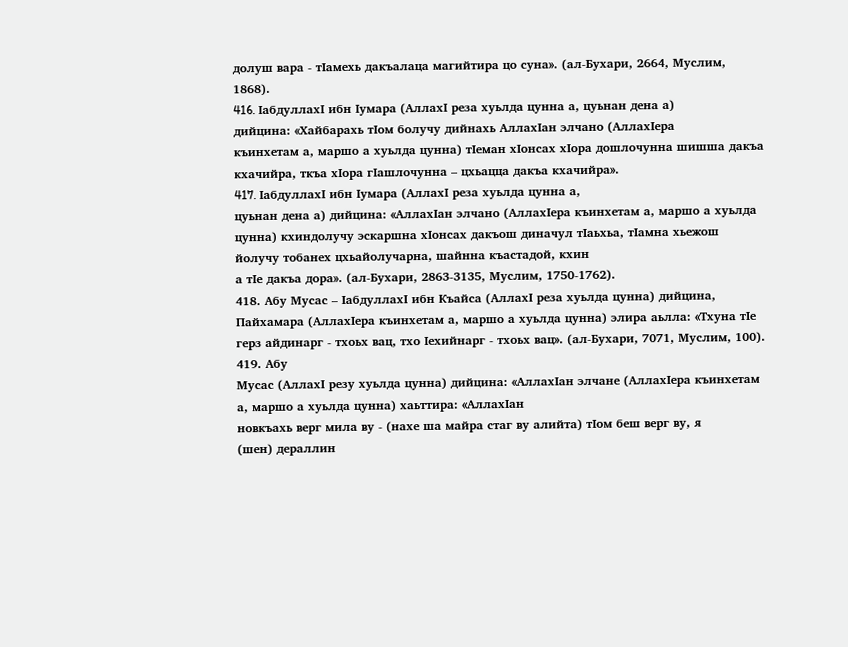долуш вара - тIамехь дакъалаца магийтира цо суна». (ал-Бухари, 2664, Муслим, 1868).
416. IабдуллахI ибн Iумара (АллахI реза хуьлда цунна а, цуьнан дена а)
дийцина: «Хайбарахь тIом болучу дийнахь АллахIан элчано (АллахIера
къинхетам а, маршо а хуьлда цунна) тIеман хIонсах хIора дошлочунна шишша дакъа
кхачийра, ткъа хIора гIашлочунна – цхьацца дакъа кхачийра».
417. IабдуллахI ибн Iумара (АллахI реза хуьлда цунна а,
цуьнан дена а) дийцина: «АллахIан элчано (АллахIера къинхетам а, маршо а хуьлда
цунна) кхиндолучу эскаршна хIонсах дакъош диначул тIаьхьа, тIамна хьежош йолучу тобанех цхьайолучарна, шайнна къастадой, кхин
а тIе дакъа дора». (ал-Бухари, 2863-3135, Муслим, 1750-1762).
418. Абу Мусас – IабдуллахI ибн Къайса (АллахI реза хуьлда цунна) дийцина, Пайхамара (АллахIера къинхетам а, маршо а хуьлда цунна) элира аьлла: «Тхуна тIе герз айдинарг - тхоьх вац, тхо Iехийнарг - тхоьх вац». (ал-Бухари, 7071, Муслим, 100).
419. Абу
Мусас (АллахI резу хуьлда цунна) дийцина: «АллахIан элчане (АллахIера къинхетам
а, маршо а хуьлда цунна) хаьттира: «АллахIан
новкъахь верг мила ву - (нахе ша майра стаг ву алийта) тIом беш верг ву, я
(шен) дераллин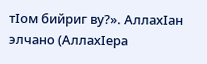тIом бийриг ву?». АллахIан
элчано (АллахIера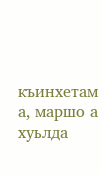къинхетам а, маршо а хуьлда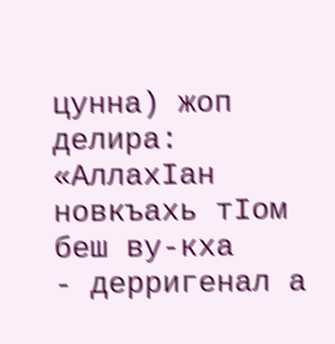цунна) жоп делира: «АллахIан новкъахь тIом беш ву-кха
- дерригенал а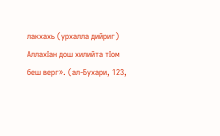лакхахь (урхалла дийриг) АллахIан дош хилийта тIом беш верг». (ал-Бухари, 123,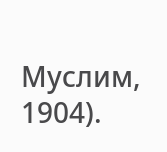Муслим, 1904).